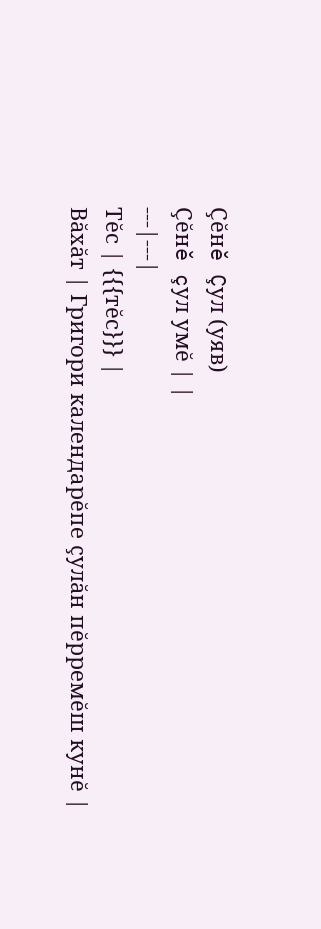Çĕнĕ Çул (уяв)
Çĕнĕ çул умĕ | |
---|---|
Тĕс | {{{тĕс}}} |
Вăхăт | Григори календарĕпе çулăн пĕрремĕш кунĕ |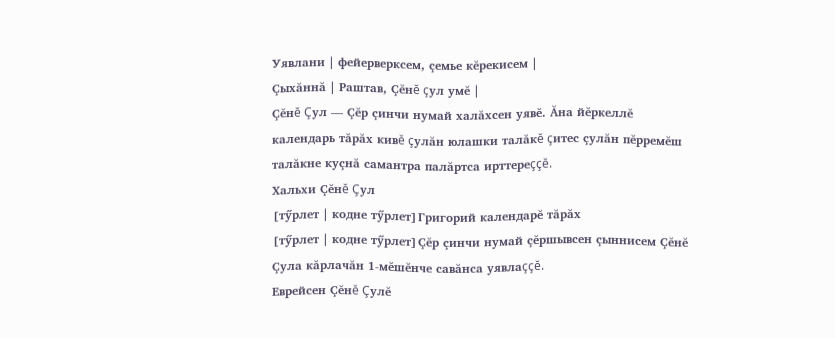Уявлани | фейерверксем, çемье кĕрекисем |
Çыхăннă | Раштав, Çĕнĕ çул умĕ |
Çĕнĕ Çул — Çĕр çинчи нумай халăхсен уявĕ. Ăна йĕркеллĕ календарь тăрăх кивĕ çулăн юлашки талăкĕ çитес çулăн пĕрремĕш талăкне куçнă самантра палăртса ирттереççĕ.
Хальхи Çĕнĕ Çул
[тӳрлет | кодне тӳрлет]Григорий календарĕ тăрăх
[тӳрлет | кодне тӳрлет]Çĕр çинчи нумай çĕршывсен çыннисем Çĕнĕ Çула кăрлачăн 1-мĕшĕнче савăнса уявлаççĕ.
Еврейсен Çĕнĕ Çулĕ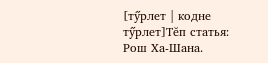[тӳрлет | кодне тӳрлет]Тĕп статья: Рош Ха-Шана.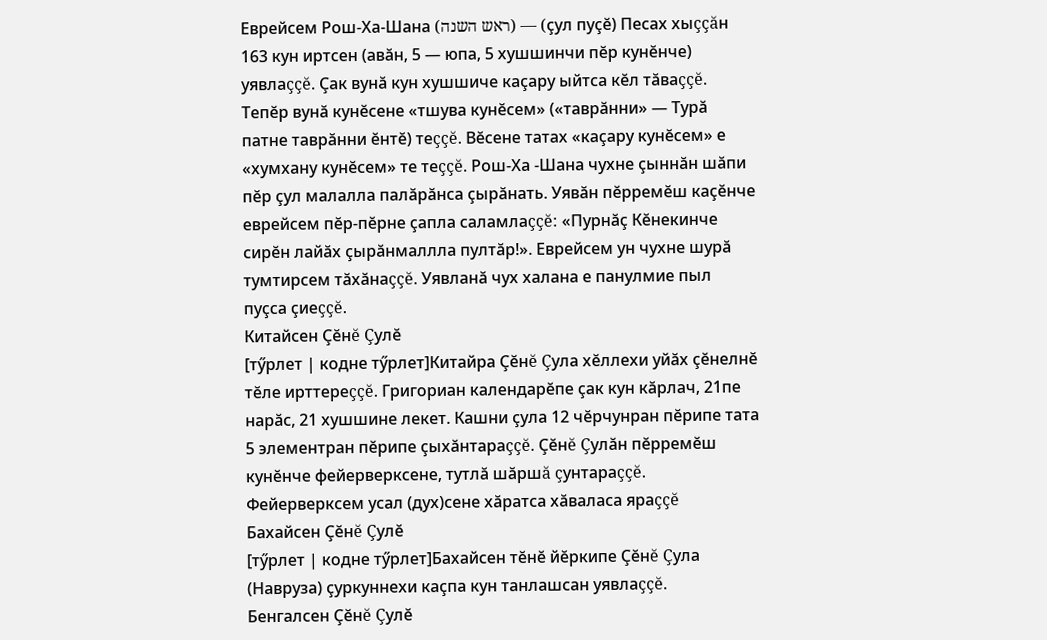Еврейсем Рош-Ха-Шана (ראש השנה) — (çул пуçĕ) Песах хыççăн 163 кун иртсен (авăн, 5 — юпа, 5 хушшинчи пĕр кунĕнче) уявлаççĕ. Çак вунă кун хушшиче каçару ыйтса кĕл тăваççĕ. Тепĕр вунă кунĕсене «тшува кунĕсем» («таврăнни» — Турă патне таврăнни ĕнтĕ) теççĕ. Вĕсене татах «каçару кунĕсем» е «хумхану кунĕсем» те теççĕ. Рош-Ха -Шана чухне çыннăн шăпи пĕр çул малалла палăрăнса çырăнать. Уявăн пĕрремĕш каçĕнче еврейсем пĕр-пĕрне çапла саламлаççĕ: «Пурнăç Кĕнекинче сирĕн лайăх çырăнмаллла пултăр!». Еврейсем ун чухне шурă тумтирсем тăхăнаççĕ. Уявланă чух халана е панулмие пыл пуçса çиеççĕ.
Китайсен Çĕнĕ Çулĕ
[тӳрлет | кодне тӳрлет]Китайра Çĕнĕ Çула хĕллехи уйăх çĕнелнĕ тĕле ирттереççĕ. Григориан календарĕпе çак кун кăрлач, 21пе нарăс, 21 хушшине лекет. Кашни çула 12 чĕрчунран пĕрипе тата 5 элементран пĕрипе çыхăнтараççĕ. Çĕнĕ Çулăн пĕрремĕш кунĕнче фейерверксене, тутлă шăршă çунтараççĕ. Фейерверксем усал (дух)сене хăратса хăваласа яраççĕ
Бахайсен Çĕнĕ Çулĕ
[тӳрлет | кодне тӳрлет]Бахайсен тĕнĕ йĕркипе Çĕнĕ Çула (Навруза) çуркуннехи каçпа кун танлашсан уявлаççĕ.
Бенгалсен Çĕнĕ Çулĕ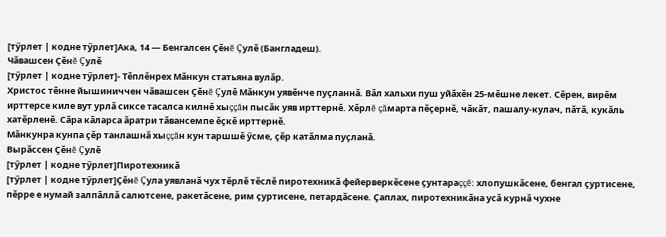[тӳрлет | кодне тӳрлет]Ака, 14 — Бенгалсен Çĕнĕ Çулĕ (Бангладеш).
Чăвашсен Çĕнĕ Çулĕ
[тӳрлет | кодне тӳрлет]- Тĕплĕнрех Мăнкун статьяна вулăр.
Христос тĕнне йышиниччен чăвашсен Çĕнĕ Çулĕ Мăнкун уявĕнче пуçланнă. Вăл хальхи пуш уйăхĕн 25-мĕшне лекет. Сĕрен, вирĕм ирттерсе киле вут урлă сиксе тасалса килнĕ хыççăн пысăк уяв ирттернĕ. Хĕрлĕ çăмарта пĕçернĕ, чăкăт, пашалу-кулач, пăтă, кукăль хатĕрленĕ. Сăра кăларса ăратри тăвансемпе ĕçкĕ ирттернĕ.
Мăнкунра кунпа çĕр танлашнă хыççăн кун таршшĕ ӳсме, çĕр катăлма пуçланă.
Вырăссен Çĕнĕ Çулĕ
[тӳрлет | кодне тӳрлет]Пиротехникă
[тӳрлет | кодне тӳрлет]Çĕнĕ Çула уявланă чух тĕрлĕ тĕслĕ пиротехникă фейерверкĕсене çунтараççĕ: хлопушкăсене, бенгал çуртисене, пĕрре е нумай залпăллă салютсене, ракетăсене, рим çуртисене, петардăсене. Çаплах, пиротехникăна усă курнă чухне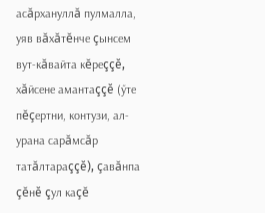асăрхануллă пулмалла, уяв вăхăтĕнче çынсем вут-кăвайта кĕреççĕ, хăйсене амантаççĕ (ӳте пĕçертни, контузи, ал-урана сарăмсăр татăлтараççĕ), çавăнпа çĕнĕ çул каçĕ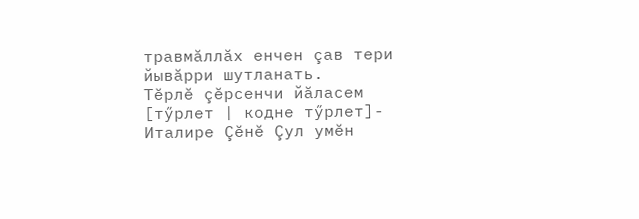травмăллăх енчен çав тери йывăрри шутланать.
Тĕрлĕ çĕрсенчи йăласем
[тӳрлет | кодне тӳрлет]- Италире Çĕнĕ Çул умĕн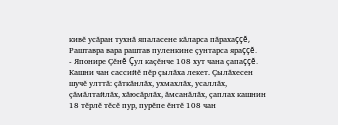кивĕ усăран тухнă япаласене кăларса пăрахаççĕ, Раштавра вара раштав пуленкине çунтарса яраççĕ.
- Японире Çĕнĕ Çул каçĕнче 108 хут чана çапаççĕ. Кашни чан сассийĕ пĕр çылăха лекет. Çылăхесен шучĕ улттă: çăткăнлăх, ухмахлăх, усаллăх, çăмăлтайлăх, хăюсăрлăх, ăмсанăлăх, çаплах кашнин 18 тĕрлĕ тĕсĕ пур, пурĕпе ĕнтĕ 108 чан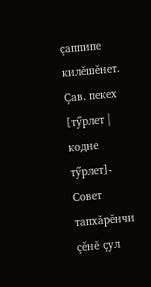çаппипе килĕшĕнет.
Çав. пекех
[тӳрлет | кодне тӳрлет]- Совет тапхăрĕнчи çĕнĕ çул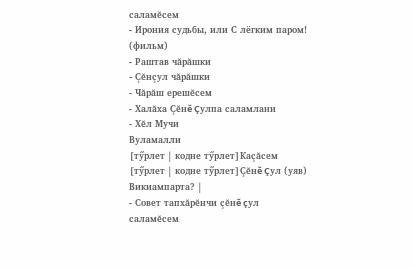саламĕсем
- Ирония судьбы, или С лёгким паром! (фильм)
- Раштав чăрăшки
- Çĕнçул чăрăшки
- Чăрăш ерешĕсем
- Халăха Çĕнĕ Çулпа саламлани
- Хĕл Мучи
Вуламалли
[тӳрлет | кодне тӳрлет]Каçăсем
[тӳрлет | кодне тӳрлет]Çĕнĕ Çул (уяв) Викиампарта? |
- Совет тапхăрĕнчи çĕнĕ çул саламĕсем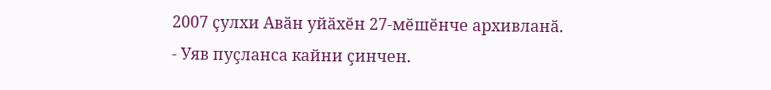2007 ҫулхи Авӑн уйӑхӗн 27-мӗшӗнче архивланӑ.
- Уяв пуçланса кайни çинчен.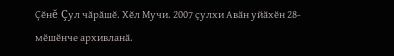Çĕнĕ Çул чăрăшĕ. Хĕл Мучи. 2007 ҫулхи Авӑн уйӑхӗн 28-мӗшӗнче архивланӑ.